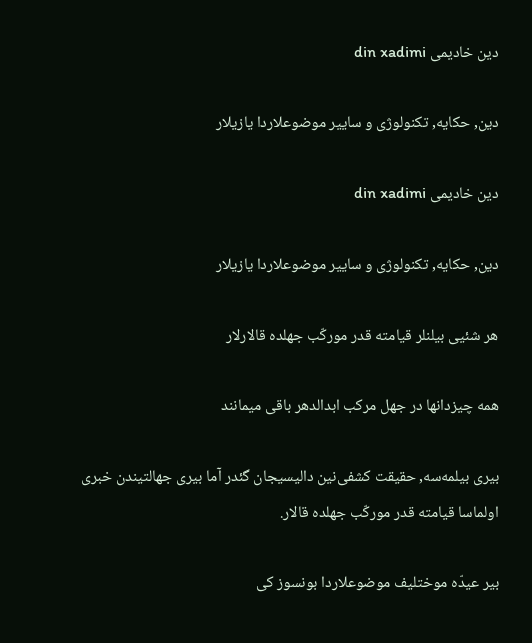دین خادیمی din xadimi

دین, حکایه, تکنولوژی و ساییر موضوعلاردا یازیلار

دین خادیمی din xadimi

دین, حکایه, تکنولوژی و ساییر موضوعلاردا یازیلار

هر شئیی بیلنلر قیامته‌ قدر مورکّب جهلده قالارلار

همه چیزدانها در جهل مرکب ابدالدهر باقی میمانند

بیری بیلمه‌سه, حقیقت کشفی‌نین دالیسیجان گئدر آما بیری جهالتیندن خبری اولماسا قیامته‌ قدر مورکّب جهلده قالار.

بیر عیدّه موختلیف موضوعلاردا بونسوز کی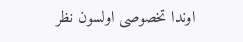اوندا تخصوصی اولسون نظر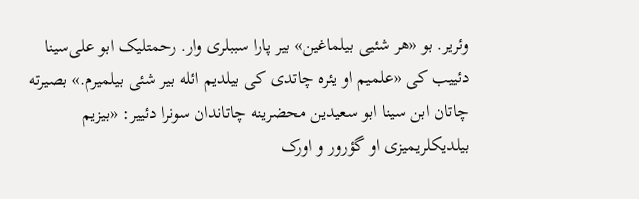وئریر. بو «هر شئیی بیلماغین» بیر پارا سببلری وار. رحمتلیک ابو علی‌سینا دئییب کی «علمیم او یئره چاتدی کی بیلدیم ائله بیر شئی بیلمیرم.» بصیرته چاتان ابن سینا ابو سعیدین محضرینه چاتاندان سونرا دئییر: «بیزیم بیلدیکلریمیزی او گؤرور و اورک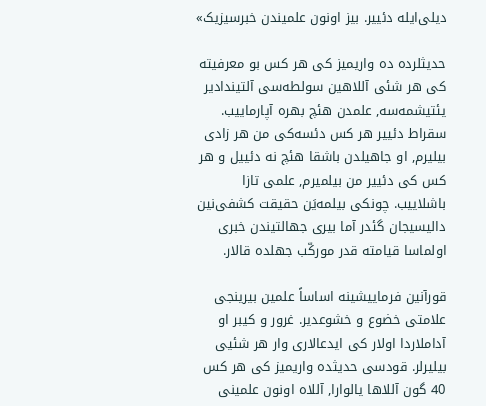دیلی‌ایله دئییر. بیز اونون علمیندن خبرسیزیک»

حدیثلرده ده واریمیز کی هر کس بو معرفیته کی هر شئی آللاهین سولطه‌سی آلتیندادیر یئتیشمه‌سه, علمدن هئچ بهره آپارماییب. سقراط دئییر هر کس دئسه‌کی من هر زادی بیلیرم, او جاهیلدن باشقا هئچ نه دئییل و هر کس کی دئییر من بیلمیرم, علمی تازا باشلاییب. چونکی بیلمه‌یَن حقیقت کشفی‌نین دالیسیجان گئدر آما بیری جهالتیندن خبری اولماسا قیامته‌ قدر مورکّب جهلده قالار.

قورآنین فرماییشینه اساساً علمین بیرینجی علامتی خضوع و خشوعدیر. غرور و کیبر او آداملاردا اولار کی ایدعالاری وار هر شئیی بیلیرلر. قودسی حدیثده واریمیز کی هر کس 40 گون آللاها یالوارا, آللاه اونون علمینی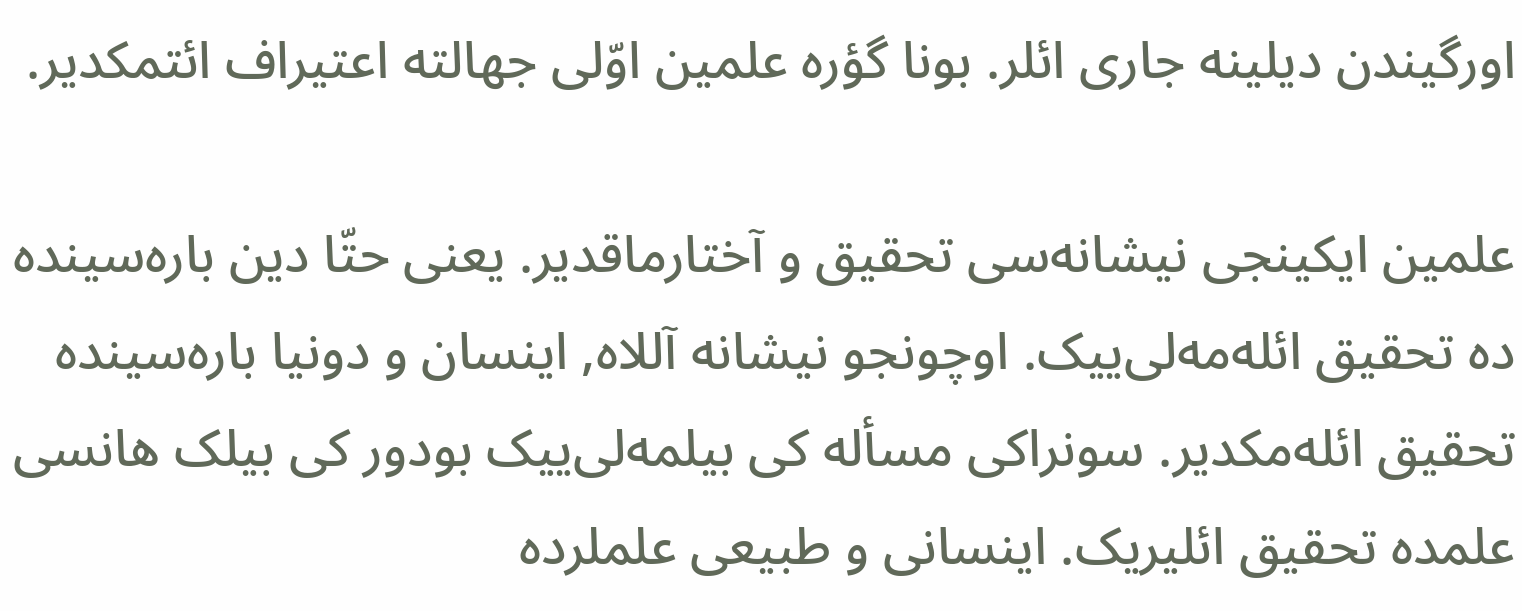اورگیندن دیلینه جاری ائلر. بونا گؤره علمین اوّلی جهالته اعتیراف ائتمکدیر.

علمین ایکینجی نیشانه‌سی تحقیق و آختارماقدیر. یعنی حتّا دین باره‌سینده ده تحقیق ائله‌مه‌لی‌ییک. اوچونجو نیشانه آللاه, اینسان و دونیا باره‌سینده تحقیق ائله‌مکدیر. سونراکی مسأله کی بیلمه‌لی‌ییک بودور کی بیلک هانسی علمده تحقیق ائلیریک. اینسانی و طبیعی علملرده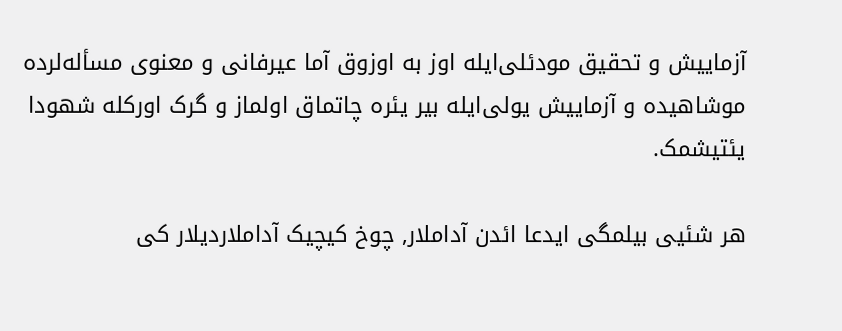آزماییش و تحقیق مودئلی‌ایله اوز به اوزوق آما عیرفانی و معنوی مسأله‌لرده موشاهیده و آزماییش یولی‌ایله بیر یئره چاتماق اولماز و گرک اورکله شهودا یئتیشمک.

هر شئیی بیلمگی ایدعا ائدن آداملار, چوخ کیچیک آداملاردیلار کی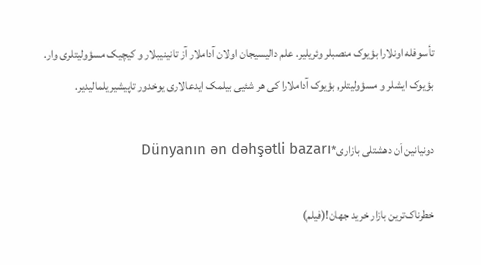تأسوفله اونلارا بؤیوک منصبلر وئریلیر. علم دالیسیجان اولان آداملار آز تانینیبلار و کیچیک مسؤولیتلری وار. بؤیوک ایشلر و مسؤولیتلر, بؤیوک آداملارا کی هر شئیی بیلمک ایدعالاری یوخدور تاپیشیریلمالیدیر.

دونیانین اَن دهشتلی بازاری*Dünyanın ən dəhşətli bazarı

خطرناک‌ترین بازار خرید جهان!(فیلم)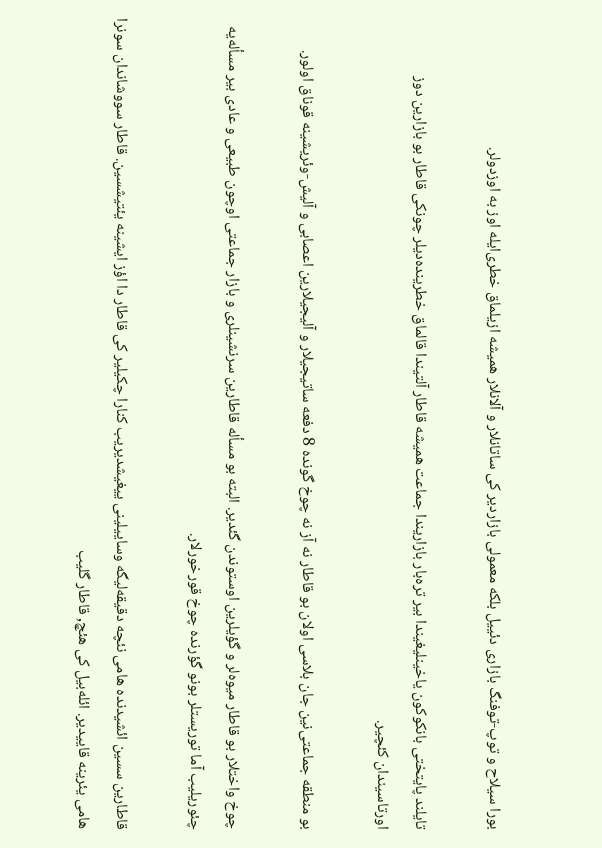بورا سیلاح و توپ-توفنگ بازاری دئییل بلکه معمولی بازاردیر کی ساتانلار و آلانلار همیشه ازیلماق خطری‌ایله اوز به اوزدولر.

تایلند پایتختی بانکوکون یاخینلیغیندا بیر تره‌بار بازاریندا جماعت همیشه قاطار آلتیندا قالماق خطرینده‌دیلر چونکی قاطار بو بازارین دوز اورتاسیندان کئچیر.

بو منطقه‌ جماعتی‌نین جان بلاسی اولان بو قاطار نه آز نه چوخ گونده 8 دفعه ساتیجیلار و آلیجیلارین اعصابی و آلیش-وئریشینه قوناق اولور.

چوخ واختلار بو قاطار میوه‌لر و گؤیلرین اوستوندن گئدیر. البته بو مسأله قاطارین سرنشینلری و بازار جماعتی اوچون طبیعی و عادی بیر مسأله‌یه چئوریلیب آما توریستلر بونو گؤرنده چوخ قورخورلار.

قاطارین سسین ائشیدنده هامی نئچه‌ دقیقه‌لیگه وساییلینی ییغیشدیریب کنارا چکیلیر کی قاطار دا اؤز ایشینه یئتیشسین. قاطار سووشاندان سونرا هامی یئرینه قاییدیر. ائله‌بیل کی هئچ, قاطار گلیب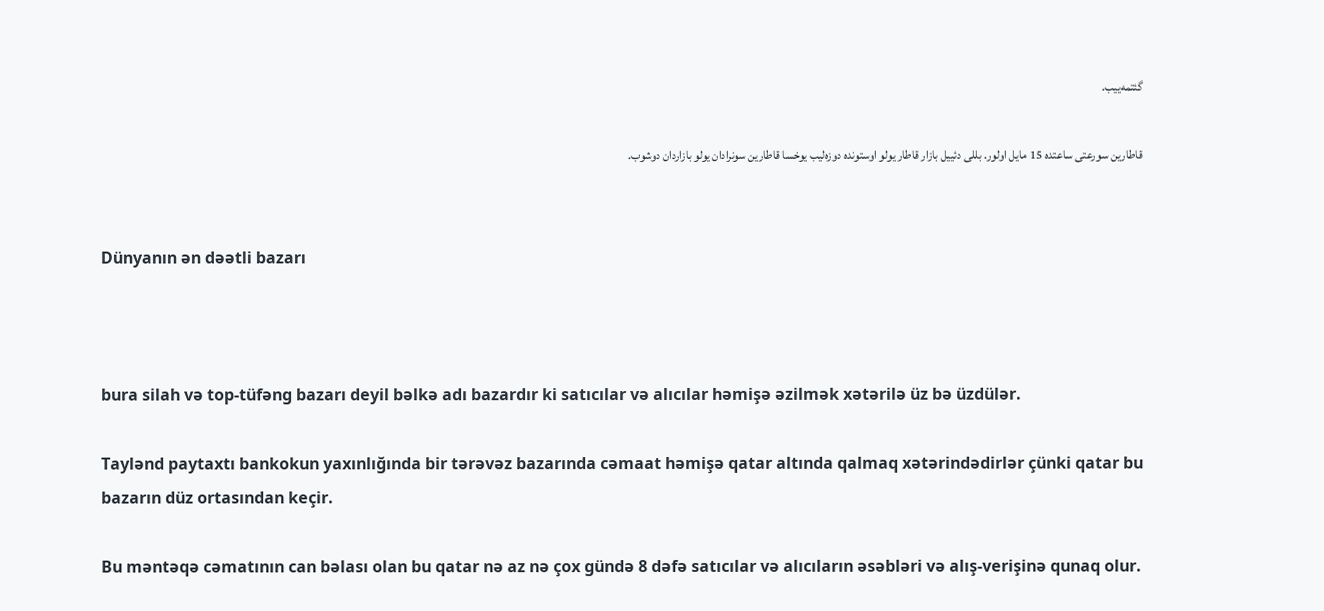گئتمه‌ییب.

قاطارین سورعتی ساعتده 15 مایل اولور. بللی دئییل بازار قاطار یولو اوستونده دوزه‌لیب یوخسا قاطارین سونرادان یولو بازاردان دوشوب.


Dünyanın ən dəətli bazarı



bura silah və top-tüfəng bazarı deyil bəlkə adı bazardır ki satıcılar və alıcılar həmişə əzilmək xətərilə üz bə üzdülər.

Taylənd paytaxtı bankokun yaxınlığında bir tərəvəz bazarında cəmaat həmişə qatar altında qalmaq xətərindədirlər çünki qatar bu bazarın düz ortasından keçir.

Bu məntəqə cəmatının can bəlası olan bu qatar nə az nə çox gündə 8 dəfə satıcılar və alıcıların əsəbləri və alış-verişinə qunaq olur.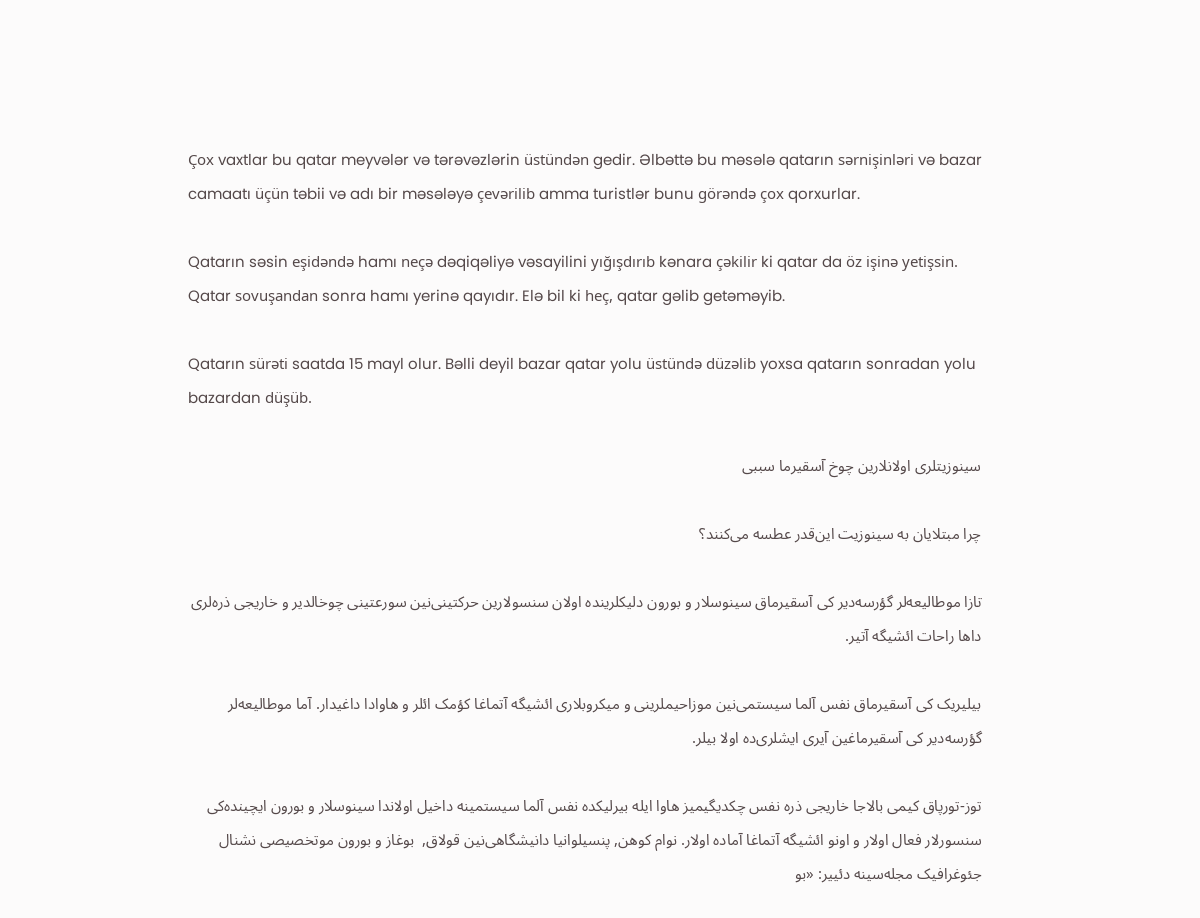Çox vaxtlar bu qatar meyvələr və tərəvəzlərin üstündən gedir. Əlbəttə bu məsələ qatarın sərnişinləri və bazar camaatı üçün təbii və adı bir məsələyə çevərilib amma turistlər bunu görəndə çox qorxurlar.

Qatarın səsin eşidəndə hamı neçə dəqiqəliyə vəsayilini yığışdırıb kənara çəkilir ki qatar da öz işinə yetişsin. Qatar sovuşandan sonra hamı yerinə qayıdır. Elə bil ki heç, qatar gəlib getəməyib.

Qatarın sürəti saatda 15 mayl olur. Bəlli deyil bazar qatar yolu üstündə düzəlib yoxsa qatarın sonradan yolu bazardan düşüb.

سینوزیتلری اولانلارین چوخ آسقیرما سببی

چرا مبتلایان به سینوزیت این‌قدر عطسه می‌کنند؟

تازا موطالیعه‌لر گؤرسه‌دیر کی آسقیرماق سینوسلار و بورون دلیکلرینده اولان سنسولارین حرکتینی‌نین سورعتینی چوخالدیر و خاریجی ذره‌لری داها راحات ائشیگه آتیر.

بیلیریک کی آسقیرماق نفس آلما سیستمی‌نین موزاحیملرینی و میکروبلاری ائشیگه آتماغا کؤمک ائلر و هاوادا داغیدار. آما موطالیعه‌لر گؤرسه‌دیر کی آسقیرماغین آیری ایشلری‌ده اولا بیلر.

توز-تورپاق کیمی بالاجا خاریجی ذره نفس چکدیگیمیز هاوا ایله بیرلیکده نفس آلما سیستمینه‌ داخیل اولاندا سینوسلار و بورون ایچینده‌کی سنسورلار فعال اولار و اونو ائشیگه آتماغا آماده اولار. نوام کوهن, پنسیلوانیا دانیشگاهی‌نین قولاق,  بوغاز و بورون موتخصیصی نشنال جئوغرافیک مجله‌سینه دئییر: «بو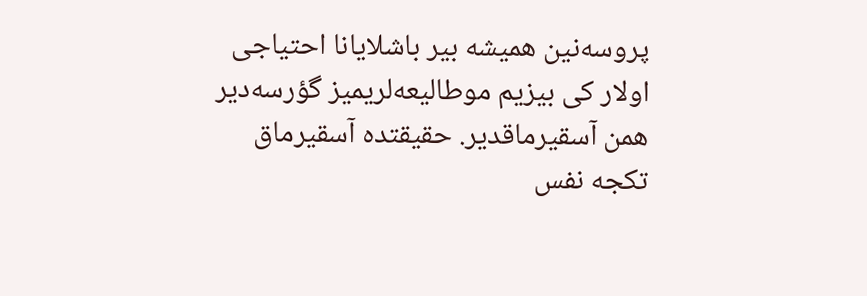پروسه‌نین همیشه بیر باشلایانا احتیاجی اولار کی بیزیم موطالیعه‌لریمیز گؤرسه‌دیر همن آسقیرماقدیر. حقیقتده آسقیرماق تکجه نفس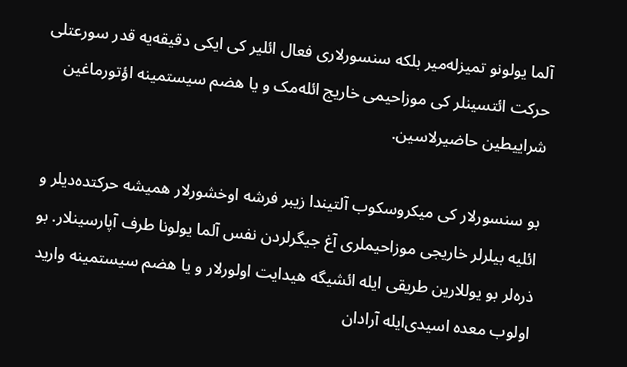آلما یولونو تمیزله‌میر بلکه سنسورلاری فعال ائلیر کی ایکی دقیقه‌یه‌ قدر سورعتلی حرکت ائتسینلر کی موزاحیمی خاریج ائله‌مک و یا هضم سیستمینه اؤتورماغین شراییطین حاضیرلاسین.

بو سنسورلار کی میکروسکوب آلتیندا زیبر فرشه اوخشورلار همیشه حرکتده‌دیلر و ائلیه بیلرلر خاریجی موزاحیملری آغ جیگرلردن نفس آلما یولونا طرف آپارسینلار. بو ذره‌لر بو یوللارین طریقی ایله ائشیگه هیدایت اولورلار و یا هضم سیستمینه وارید اولوب معده اسیدی‌ایله آرادان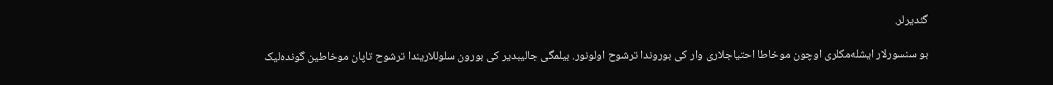گئدیرلر.

بو سنسورلار ایشله‌مکلری اوچون موخاطا احتیاجلاری وار کی بوروندا ترشوح اولونور. بیلمگی جالیبدیر کی بورون سلوللاریندا ترشوح تاپان موخاطین گونده‌لیک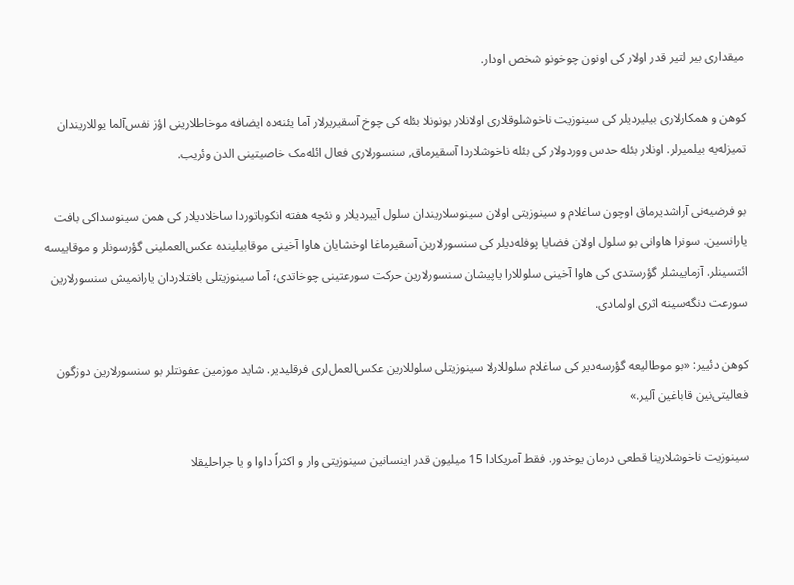میقداری بیر لتیر قدر اولار کی اونون چوخونو شخص اودار.

کوهن و همکارلاری بیلیردیلر کی سینوزیت ناخوشلوقلاری اولانلار بونونلا بئله کی چوخ آسقیریرلار آما یئنه‌ده ایضافه موخاطلارینی اؤز نفس‌آلما یوللاریندان تمیزله‌یه بیلمیرلر. اونلار بئله حدس ووردولار کی بئله ناخوشلاردا آسقیرماق, سنسورلاری فعال ائله‌مک خاصیتینی الدن وئریب.

بو فرضیه‌نی آراشدیرماق اوچون ساغلام و سینوزیتی اولان سینوسلاریندان سلول آییردیلار و نئچه هفته انکوباتوردا ساخلادیلار کی همن سینوسداکی بافت یارانسین. سونرا هاوانی بو سلول اولان فضایا پوفله‌دیلر کی سنسورلارین آسقیرماغا اوخشایان هاوا آخینی موقابیلینده عکس‌العملینی گؤرسونلر و موقاییسه ائتسینلر. آزماییشلر گؤرستدی کی هاوا آخینی سلوللارا یاپیشان سنسورلارین حرکت سورعتینی چوخاتدی؛ آما سینوزیتلی بافتلاردان یارانمیش سنسورلارین سورعت دنگه‌سینه اثری اولمادی.

کوهن دئییر: «بو موطالیعه گؤرسه‌دیر کی ساغلام سلوللارلا سینوزیتلی سلوللارین عکس‌العمل‌لری فرقلیدیر. شاید موزمین عفونتلر بو سنسورلارین دوزگون فعالیتی‌نین قاباغین آلیر.»

سینوزیت ناخوشلارینا قطعی درمان یوخدور. فقط آمریکادا 15 میلیون‌ قدر اینسانین سینوزیتی وار و اکثراً داوا و یا جراحلیقلا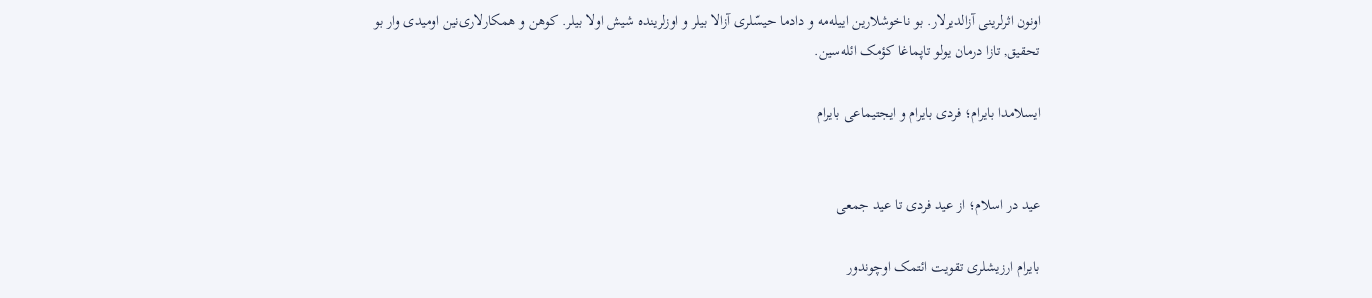اونون اثرلرینی آزالدیرلار. بو ناخوشلارین اییله‌مه و دادما حیسّلری آزالا بیلر و اوزلرینده شیش اولا بیلر. کوهن و همکارلاری‌نین اومیدی وار بو تحقیق, تازا درمان یولو تاپماغا کؤمک ائله‌سین.

ایسلامدا بایرام؛ فردی بایرام و ایجتیماعی بایرام


عید در اسلام؛ از عید فردی تا عید جمعی

بایرام ارزیشلری تقویت ائتمک اوچوندور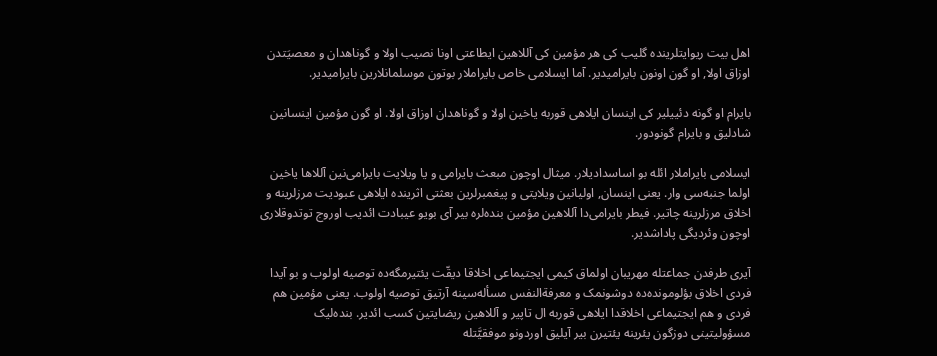اهل بیت ریوایتلرینده گلیب کی هر مؤمین کی آللاهین ایطاعتی اونا نصیب اولا و گوناهدان و معصیَتدن اوزاق اولا, او گون اونون بایرامیدیر. آما ایسلامی خاص بایراملار بوتون موسلمانلارین بایرامیدیر.

بایرام او گونه دئییلیر کی اینسان ایلاهی قوربه یاخین اولا و گوناهدان اوزاق اولا. او گون مؤمین اینسانین شادلیق و بایرام گونودور.

ایسلامی بایراملار ائله بو اساسدادیلار. میثال اوچون مبعث بایرامی و یا ویلایت بایرامی‌نین آللاها یاخین اولما جنبه‌سی وار. یعنی اینسان, اولیانین ویلایتی و پیغمبرلرین بعثتی اثرینده ایلاهی عبودیت مرزلرینه و اخلاق مرزلرینه چاتیر. فیطر بایرامی‌دا آللاهین مؤمین بنده‌لره بیر آی بویو عیبادت ائدیب اوروج توتدوقلاری اوچون وئردیگی پاداشدیر.

آیری طرفدن‌ جماعتله مهریبان اولماق کیمی ایجتیماعی اخلاقا دیقّت یئتیرمگه‌ده توصیه اولوب و بو آیدا فردی اخلاق بؤلومونده‌ده دوشونمک و معرفةالنفس مسأله‌سینه آرتیق توصیه اولوب. یعنی مؤمین هم فردی و هم ایجتیماعی اخلاقدا ایلاهی قوربه ال تاپیر و آللاهین ریضایتین کسب ائدیر. بنده‌لیک مسؤولیتینی دوزگون یئرینه یئتیرن بیر آیلیق اوردونو موفقیَّتله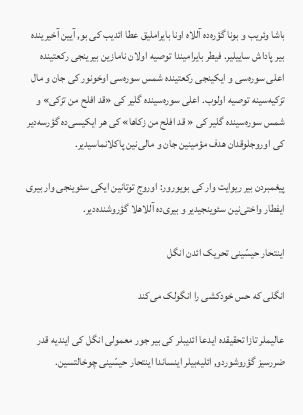باشا وئریب و بونا گؤره‌ده آللاه اونا بایراملیق عطا ائدیب کی بو, آیین آخیرینده بیر پاداش ساییلیر. فیطر بایرامیندا توصیه اولان نامازین بیرینجی رکعتینده اعلی سوره‌سی و ایکینجی رکعتینده شمس سوره‌سی اوخونور کی جان و مال تزکیه‌سینه توصیه اولوب. اعلی سوره‌سینده گلیر کی «قد افلح من تزکی» و شمس سوره‌سینده گلیر کی « قد افلح من زکاها» کی هر ایکیسی‌ده گؤرسه‌دیر کی اوروجلوقدان هدف مؤمینین جان و مالی‌نین پاکلانماسیدیر.

پیغمبردن بیر ریوایت وار کی بویورور: اوروج توتانین ایکی سئوینجی وار بیری ایفطار واختی‌نین سئوینجیدیر و بیر‌ی‌ده آللاهلا گؤروشنده‌دیر.

اینتحار حیسّینی تحریک ائدن انگل

انگلی که حس خودکشی را انگولک می‌کند

عالیملر تازا تحقیقده ایدعا ائدیبلر کی بیر جور معمولی انگل کی ایندیه‌ قدر ضررسیز گؤروشوردو, ائلیه‌بیلر اینساندا اینتحار حیسّینی چوخالتسین.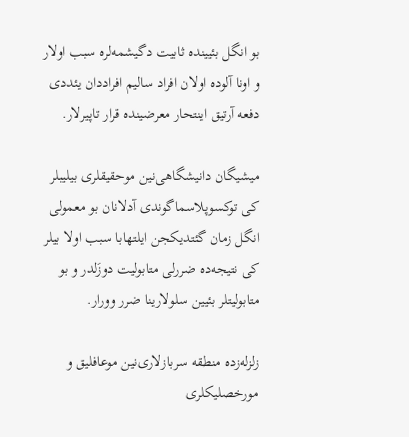بو انگل بئیینده ثابیت دگیشمه‌لره سبب اولار و اونا آلوده اولان افراد سالیم افراددان یئددی دفعه آرتیق اینتحار معرضینده قرار تاپیرلار.

میشیگان دانیشگاهی‌نین موحقیقلری بیلیبلر کی توکسوپلاسماگوندی آدلانان بو معمولی انگل زمان گئتدیکجن ایلتهابا سبب اولا بیلر کی نتیجه‌ده ضررلی متابولیت دوزَلدر و بو متابولیتلر بئیین سلولارینا ضرر وورار.

زلزله‌زده منطقه سربازلاری‌نین موعافلیق و مورخصلیکلری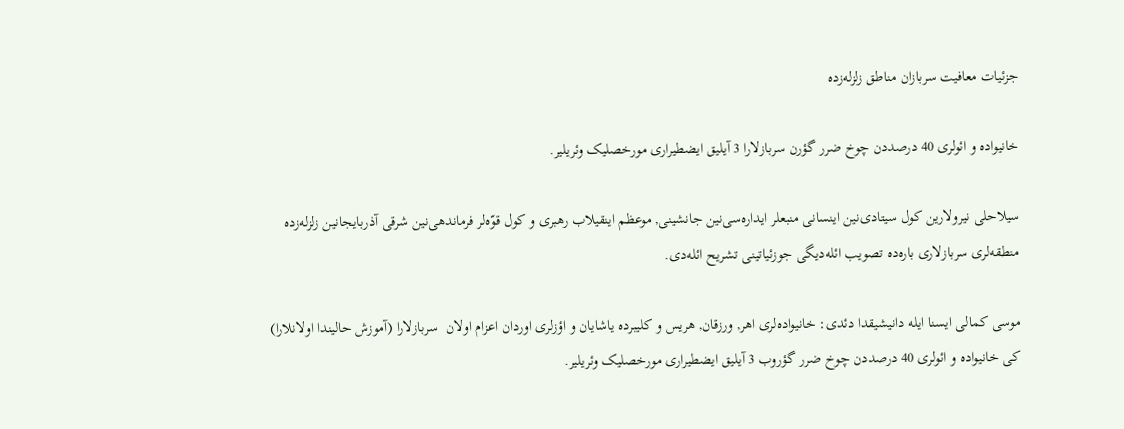جزئیات معافیت سربازان مناطق زلزله‌زده

خانیواده و ائولری 40 درصددن چوخ ضرر گؤرن سربازلارا 3 آیلیق ایضطیراری مورخصلیک وئریلیر.

سیلاحلی نیرولارین کول سیتادی‌نین اینسانی منبعلر ایداره‌سی‌نین جانشینی, موعظم اینقیلاب رهبری و کول قوّه‌لر فرماندهی‌نین شرقی آذربایجانین زلزله‌زده منطقه‌لری سربازلاری‌ باره‌ده تصویب ائله‌دیگی جوزئیاتینی تشریح ائله‌دی.

موسی کمالی ایسنا ایله دانیشیقدا دئدی: خانیواده‌لری اهر, ورزقان, هریس و کلیبرده یاشایان و اؤزلری اوردان اعزام اولان  سربازلارا (آموزش حالیندا اولانلارا) کی خانیواده و ائولری 40 درصددن چوخ ضرر گؤروب 3 آیلیق ایضطیراری مورخصلیک وئریلیر.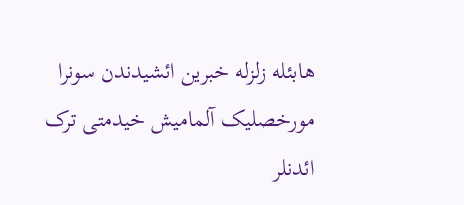هابئله زلزله خبرین ائشیدندن سونرا مورخصلیک آلمامیش خیدمتی ترک ائدنلر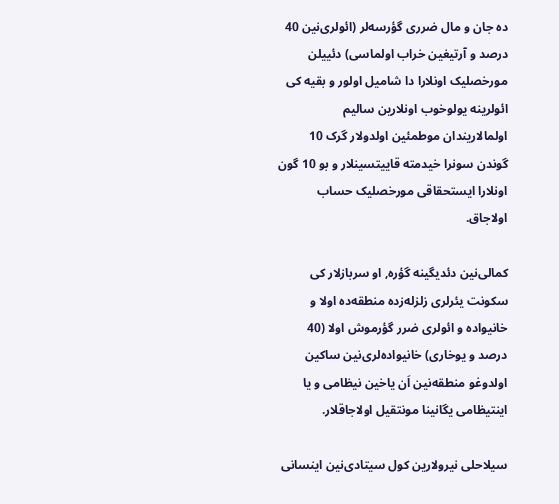ده جان و مال ضرری گؤرسه‌لر (ائولری‌نین 40 درصد و آرتیغین خراب اولماسی) دئییلن مورخصلیک اونلارا دا شامیل اولور و بقیه کی ائولرینه یولوخوب اونلارین سالیم اولمالاریندان موطمئین اولدولار گرک 10 گوندن سونرا خیدمته قاییتسینلار و بو 10 گون اونلارا ایستحقاقی مورخصلیک حساب اولاجاق.

کمالی‌نین دئدیگینه گؤره, او سربازلار کی سکونت یئرلری زلزله‌زده منطقه‌ده اولا و خانیواده‌ و ائولری ضرر گؤرموش اولا (40 درصد و یوخاری) خانیواده‌لری‌نین ساکین اولدوغو منطقه‌نین اَن یاخین نیظامی و یا اینتیظامی یگانینا مونتقیل اولاجاقلار.

سیلاحلی نیرولارین کول سیتادی‌نین اینسانی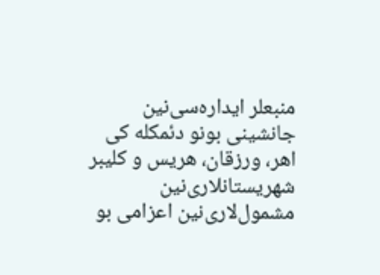منبعلر ایداره‌سی‌نین جانشینی بونو دئمکله کی اهر، ورزقان، هریس و کلیبر شهریستانلاری‌نین مشمول‌لاری‌نین اعزامی بو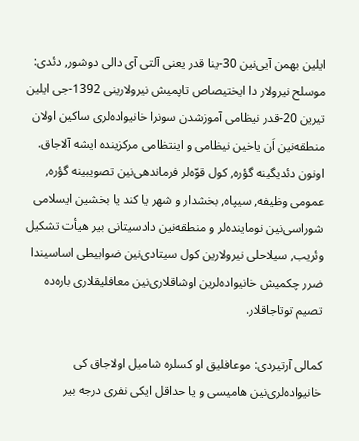ایلین بهمن آیی‌نین 30-ینا قدر یعنی آلتی آی دالی دوشور, دئدی: موسلح نیرولار دا ایختیصاص تاپمیش نیرولارینی 1392-جی ایلین تیرین 20-قدر نیظامی آموزشدن سونرا خانیواده‌لری ساکین اولان منطقه‌نین اَن یاخین نیظامی و اینتظامی مرکزینده ایشه آلاجاق. اونون دئدیگینه گؤره, کول قوّه‌لر فرماندهی‌نین تصویبینه گؤره, عمومی وظیفه‌, سیپاه, بخشدار و شهر یا کند یا بخشین ایسلامی شوراسی‌نین نوماینده‌لر و منطقه‌نین دادسیتانی بیر هیأت تشکیل وئریب, سیلاحلی نیرولارین کول سیتادی‌نین ضوابیطی اساسیندا ضرر چکمیش خانیواده‌لرین اوشاقلاری‌نین معافلیقلاری باره‌ده تصیم توتاجاقلار.

کمالی آرتیردی: موعافلیق او کسلره شامیل اولاجاق کی خانیواده‌لری‌نین هامیسی و یا حداقل ایکی نفری درجه بیر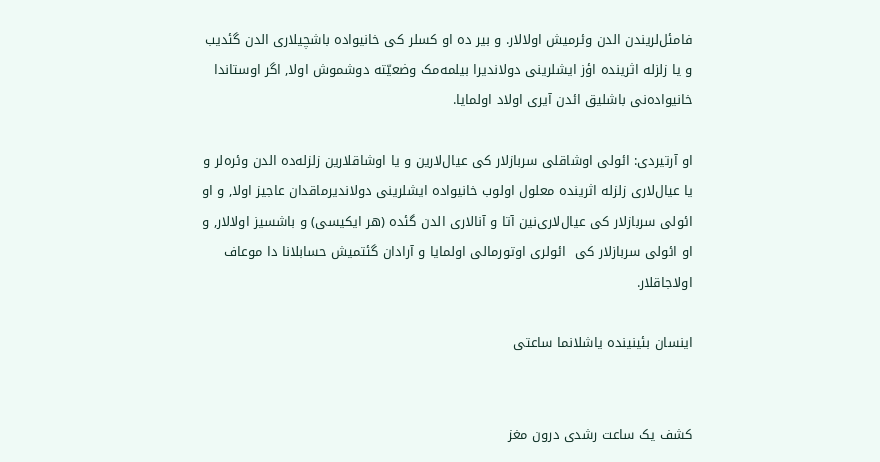فامئل‌لریندن الدن وئرمیش اولالار. و بیر ده او کسلر کی خانیواده باشچیلاری الدن گئدیب و یا زلزله اثرینده اؤز ایشلرینی دولاندیرا بیلمه‌مک وضعیّته دوشموش اولا, اگر اوستاندا خانیواده‌نی باشلیق ائدن آیری اولاد اولمایا.

او آرتیردی: ائولی اوشاقلی سربازلار کی عیال‌لارین و یا اوشاقلارین زلزله‌ده الدن وئره‌لر و یا عیال‌لاری زلزله ‌اثرینده معلول اولوب خانیواده ‌ایشلرینی دولاندیرماقدان عاجیز اولا, و او ائولی سربازلار کی عیال‌لاری‌نین آتا و آنالاری الدن گئده (هر ایکیسی) و باشسیز اولالار, و او ائولی سربازلار کی  ائولری اوتورمالی اولمایا و آرادان گئتمیش حسابلانا دا موعاف اولاجاقلار.

اینسان بئینینده یاشلانما ساعتی


کشف یک ساعت رشدی درون مغز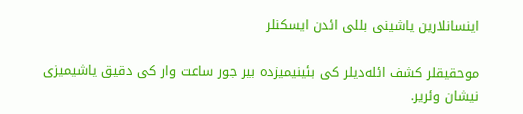اینسانلارین یاشینی بللی ائدن ایسکنلر

موحقیقلر کشف ائله‌دیلر کی بئینیمیزده بیر جور ساعت وار کی دقیق یاشیمیزی نیشان وئریر.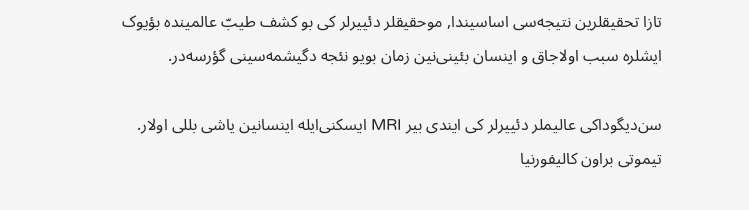تازا تحقیقلرین نتیجه‌سی اساسیندا, موحقیقلر دئییرلر کی بو کشف طیبّ عالمینده بؤیوک ایشلره سبب اولاجاق و اینسان بئینی‌نین زمان بویو نئجه دگیشمه‌سینی گؤرسه‌در.

سن‌دیگوداکی عالیملر دئییرلر کی ایندی بیر MRI ایسکنی‌ایله اینسانین یاشی بللی اولار. تیموتی براون کالیفورنیا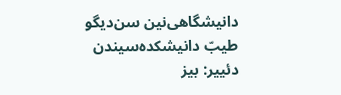دانیشگاهی‌نین سن‌دیگو طیبّ دانیشکده‌سیندن دئییر: بیز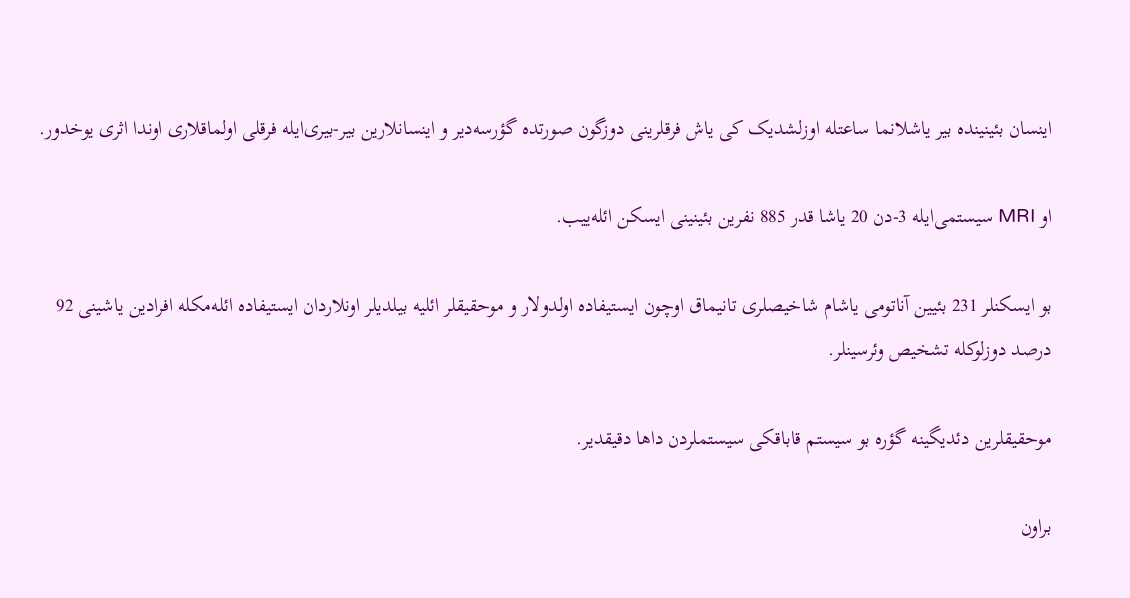اینسان بئینینده بیر یاشلانما ساعتله اوزلشدیک کی یاش فرقلرینی دوزگون صورتده گؤرسه‌دیر و اینسانلارین بیر-بیری‌ایله فرقلی اولماقلاری اوندا اثری یوخدور.

او MRI سیستمی‌ایله 3-دن 20 یاشا قدر 885 نفرین بئینینی ایسکن ائله‌ییب.

بو ایسکنلر 231 بئیین آناتومی یاشام شاخیصلری تانیماق اوچون ایستیفاده اولدولار و موحقیقلر ائلیه بیلدیلر اونلاردان ایستیفاده ائله‌مکله افرادین یاشینی 92 درصد دوزلوکله تشخیص وئرسینلر.

موحقیقلرین دئدیگینه گؤره بو سیستم قاباقکی سیستملردن داها دقیقدیر.

براون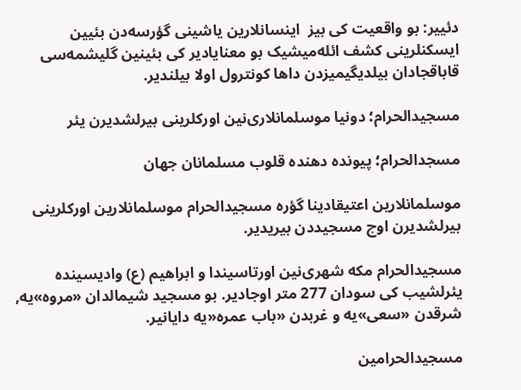دئییر: بو واقعیت کی بیز  اینسانلارین یاشینی گؤرسه‌دن بئیین ایسکنلرینی کشف ائله‌میشیک بو معنایادیر کی بئینین گلیشمه‌سی قاباقجادان بیلدیگیمیزدن داها کونترول اولا بیلندیر.

مسجیدالحرام؛ دونیا موسلمانلاری‌نین اورکلرینی بیرلشدیرن یئر

مسجدالحرام؛ پیونده دهنده قلوب مسلمانان جهان

موسلمانلارین اعتیقادینا گؤره مسجیدالحرام موسلمانلارین اورکلرینی بیرلشدیرن اوچ مسجیددن بیریدیر.

مسجیدالحرام مکه شهری‌نین اورتاسیندا و ابراهیم (ع) وادیسینده یئرلشیب کی سودان 277 متر اوجادیر. بو مسجید شیمالدان «مروه»یه, شرقدن «سعی»یه و غربدن «باب عمره‌«یه دایانیر.

مسجیدالحرامین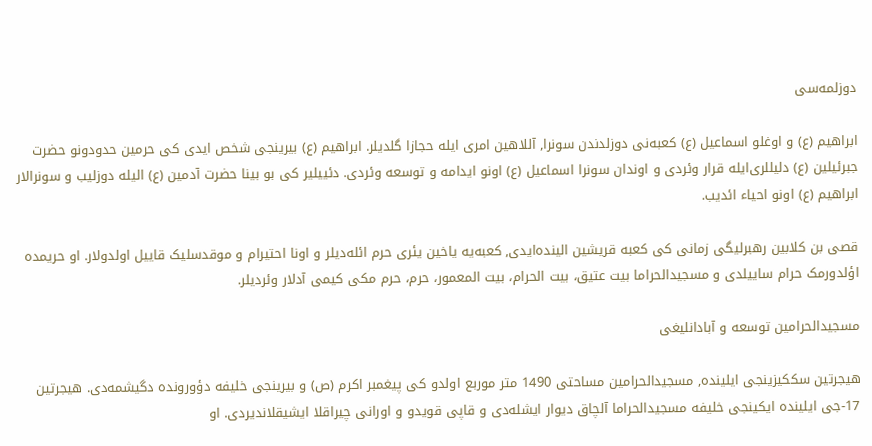دوزلمه‌سی

ابراهیم (ع) و اوغلو اسماعیل (ع) کعبه‌نی دوزلدندن سونرا, آللاهین امری ایله حجازا گلدیلر. ابراهیم (ع) بیرینجی شخص ایدی کی حرمین حدودونو حضرت جبرئیلین (ع) دلیللری‌ایله قرار وئردی و اوندان سونرا اسماعیل (ع) اونو ایدامه و توسعه وئردی. دئییلیر کی بو بینا حضرت آدمین (ع) الیله دوزلیب و سونرالار ابراهیم (ع) اونو احیاء ائدیب.

قصی بن کلابین رهبرلیگی زمانی کی کعبه قریشین الینده‌ایدی, کعبه‌یه یاخین یئری حرم ائله‌دیلر و اونا احتیرام و موقدسلیک قاییل اولدولار. او حریمده اؤلدورمک حرام ساییلدی و مسجیدالحراما بیت عتیق، بیت الحرام، بیت المعمور، حرم، حرم مکی کیمی آدلار وئردیلر.

مسجیدالحرامین توسعه و آبادانلیغی

هیجرتین سککیزینجی ایلینده, مسجیدالحرامین مساحتی 1490 متر موربع اولدو کی پیغمبر اکرم (ص) و بیرینجی خلیفه دؤورونده دگیشمه‌دی. هیجرتین 17-جی ایلینده ایکینجی خلیفه مسجیدالحراما آلچاق دیوار ایشله‌دی و قاپی قویدو و اورانی چیراقلا ایشیقلاندیردی. او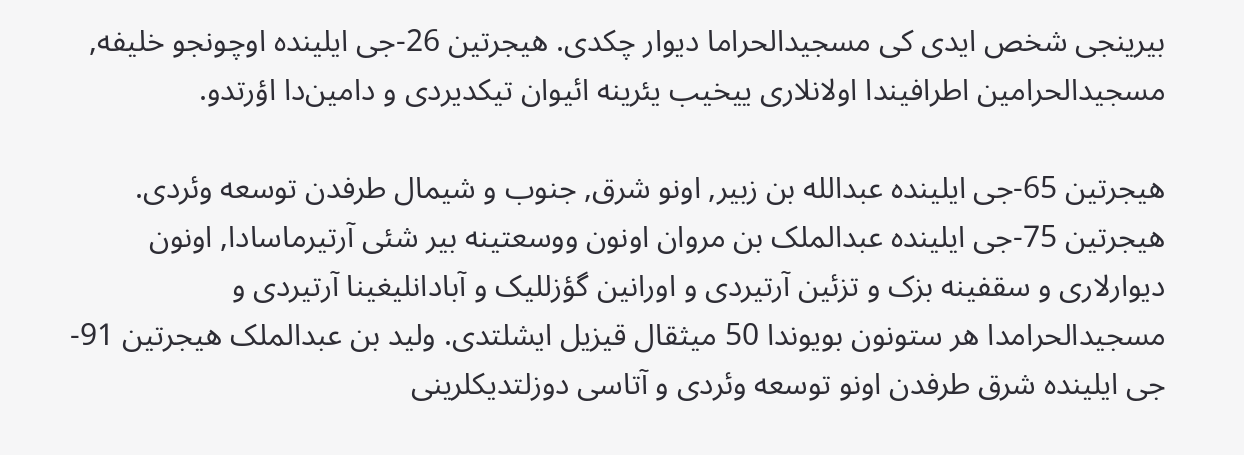بیرینجی شخص ایدی کی مسجیدالحراما دیوار چکدی. هیجرتین 26-جی ایلینده اوچونجو خلیفه, مسجیدالحرامین اطرافیندا اولانلاری ییخیب یئرینه ائیوان تیکدیردی و دامین‌دا اؤرتدو.

هیجرتین 65-جی ایلینده عبدالله بن زبیر, اونو شرق, جنوب و شیمال طرفدن توسعه وئردی. هیجرتین 75-جی ایلینده عبدالملک بن مروان اونون ووسعتینه بیر شئی آرتیرماسادا, اونون دیوارلاری و سقفینه بزک و تزئین آرتیردی و اورانین گؤزللیک و آبادانلیغینا آرتیردی و مسجیدالحرامدا هر ستونون بویوندا 50 میثقال قیزیل ایشلتدی. ولید بن عبدالملک هیجرتین 91-جی ایلینده شرق طرفدن اونو توسعه وئردی و آتاسی دوزلتدیکلرینی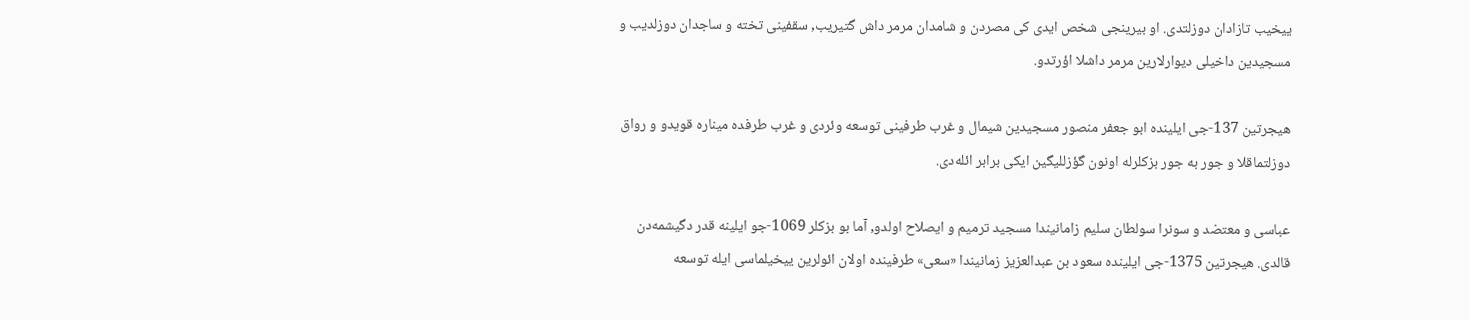ییخیب تازادان دوزلتدی. او بیرینجی شخص ایدی کی مصردن و شامدان مرمر داش گتیریب, سقفینی تخته و ساجدان دوزلدیب و مسجیدین داخیلی دیوارلارین مرمر داشلا اؤرتدو.

هیجرتین 137-جی ایلینده ابو جعفر منصور مسجیدین شیمال و غرب طرفینی توسعه وئردی و غرب طرفده میناره قویدو و رواق دوزلتماقلا و جور به جور بزکلرله اونون گؤزللیگین ایکی برابر ائله‌دی.

عباسی و معتضد و سونرا سولطان سلیم زامانیندا مسجید ترمیم و ایصلاح اولدو, آما بو بزکلر 1069-جو ایلینه‌ قدر دگیشمه‌دن قالدی. هیجرتین 1375-جی ایلینده سعود بن عبدالعزیز زمانیندا «سعی» طرفینده اولان ائولرین ییخیلماسی‌ ایله توسعه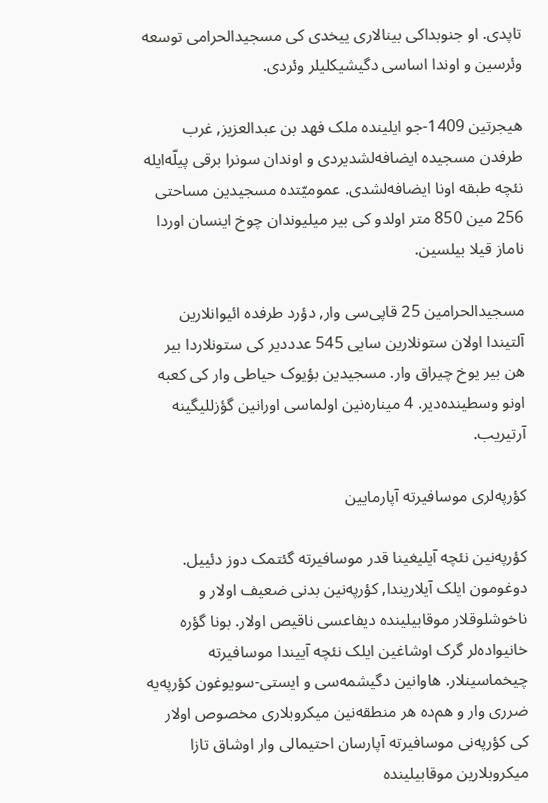تاپدی. او جنوبداکی بینالاری ییخدی کی مسجیدالحرامی توسعه وئرسین و اوندا اساسی دگیشیکلیلر وئردی.

هیجرتین 1409-جو ایلینده ملک فهد بن عبدالعزیز, غرب طرفدن مسجیده ایضافه‌لشدیردی و اوندان سونرا برقی پیلّه‌ایله نئچه طبقه اونا ایضافه‌لشدی. عمومیّتده مسجیدین مساحتی 256 مین 850 متر اولدو کی بیر میلیوندان چوخ اینسان اوردا ناماز قیلا بیلسین.

مسجیدالحرامین 25 قاپی‌سی وار, دؤرد طرفده ائیوانلارین آلتیندا اولان ستونلارین سایی 545 عدددیر کی ستونلاردا بیر هن بیر یوخ چیراق وار. مسجیدین بؤیوک حیاطی وار کی کعبه اونو وسطینده‌دیر. 4 میناره‌نین اولماسی اورانین گؤزللیگینه آرتیریب.

کؤرپه‌لری موسافیرته آپارمایین

کؤرپه‌نین نئچه آیلیغینا قدر موسافیرته گئتمک دوز دئییل. دوغومون ایلک آیلاریندا, کؤرپه‌نین بدنی ضعیف اولار و ناخوشلوقلار موقابیلینده دیفاعسی ناقیص اولار. بونا گؤره خانیواده‌لر گرک اوشاغین ایلک نئچه آییندا موسافیرته چیخماسینلار. هاوانین دگیشمه‌سی و ایستی-سویوغون کؤرپه‌یه ضرری وار و هم‌ده هر منطقه‌نین میکروبلاری مخصوص اولار کی کؤرپه‌نی موسافیرته آپارسان احتیمالی وار اوشاق تازا میکروبلارین موقابیلینده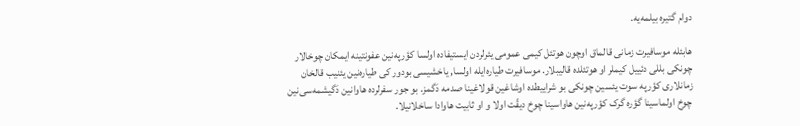دوام گتیره بیلمه‌یه.

هابئله موسافیرت زمانی قالماق اوچون هوتئل کیمی عمومی یئرلردن ایستیفاده اولسا کؤرپه‌نین عفونتینه ایمکان چوخالار چونکی بللی دئییل کیملر او هوتئلده قالیبلار. موسافیرت طیاره‌ایله اولسا, یاخشیسی بودور کی طیاره‌نین یئنیب قالخان زمانلاری کؤرپه ‌سوت یئسین چونکی بو شراییطده اوشاغین قولاغینا صدمه دَگمز. بو جور سفرلرده هاوانین دَگیشمه‌سی‌نین چوخ اولماسینا گؤره گرک کؤرپه‌نین هاواسینا چوخ دیقّت اولا و او ثابیت هاوادا ساخلانیلا.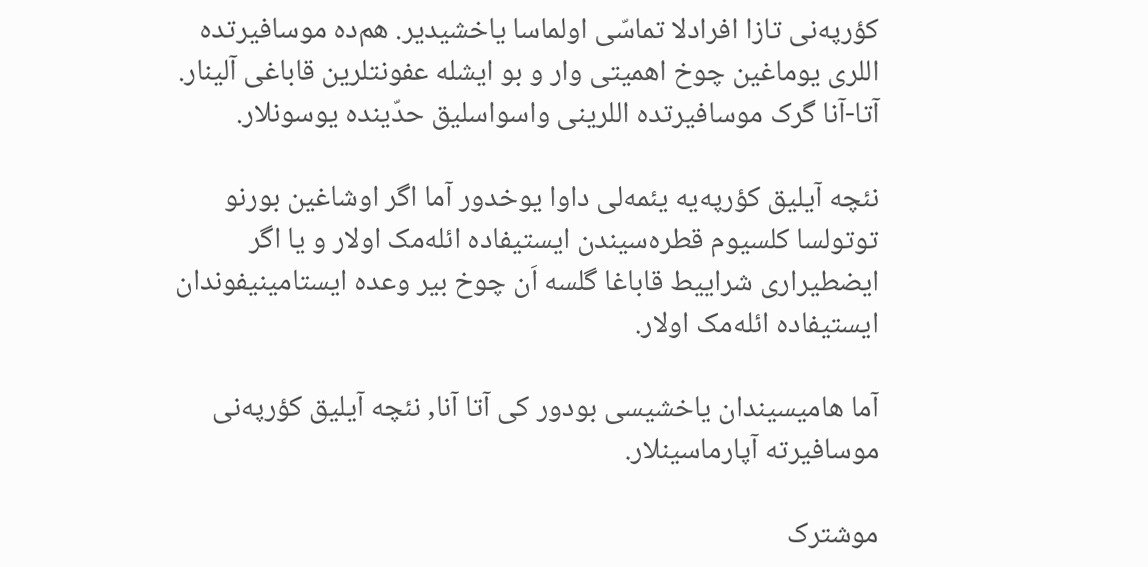کؤرپه‌نی تازا افرادلا تماسّی اولماسا یاخشیدیر. هم‌ده موسافیرتده اللری یوماغین چوخ اهمیتی وار و بو ایشله عفونتلرین قاباغی آلینار. آتا-آنا گرک موسافیرتده اللرینی واسواسلیق حدّینده یوسونلار.

نئچه آیلیق کؤرپه‌یه یئمه‌لی داوا یوخدور آما اگر اوشاغین بورنو توتولسا کلسیوم قطره‌سیندن ایستیفاده ائله‌مک اولار و یا اگر ایضطیراری شراییط قاباغا گلسه اَن چوخ بیر وعده ایستامینیفوندان ایستیفاده ائله‌مک اولار.

آما هامیسیندان یاخشیسی بودور کی آتا آنا, نئچه آیلیق کؤرپه‌نی موسافیرته آپارماسینلار.

موشترک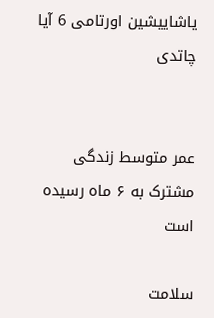یاشاییشین اورتامی 6 آیا چاتدی


عمر متوسط زندگی مشترک به ۶ ماه رسیده است

سلامت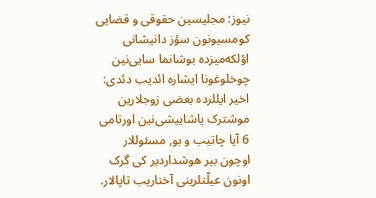نیوز: مجلیسین حقوقی و قضایی کومسیونون سؤز دانیشانی اؤلکه‌میزده بوشانما سایی‌نین چوخلوغونا ایشاره ائدیب دئدی: اخیر ایللرده بعضی زوجلارین موشترک یاشاییشی‌نین اورتامی 6 آیا چاتیب و بو, مسئوللار اوچون بیر هوشداردیر کی گرک اونون عیلّتلرینی آختاریب تاپالار.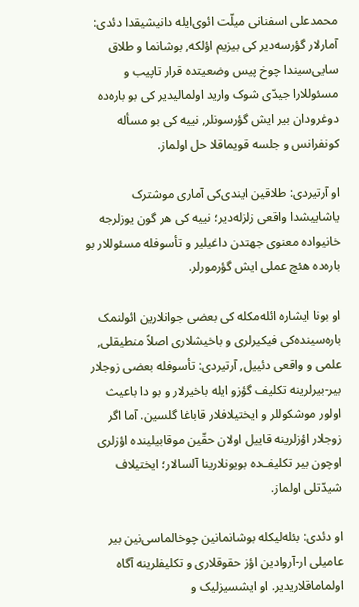محمدعلی اسفنانی میلّت ائوی‌ایله دانیشیقدا دئدی: آمارلار گؤرسه‌دیر کی بیزیم اؤلکه, بوشانما و طلاق سایی‌سیندا چوخ پیس وضعیتده قرار تاپیب و مسئوللارا جیدّی شوک وارید اولمالیدیر کی بو باره‌ده دوغرودان بیر ایش گؤرسونلر, نییه کی بو مسأله کونفرانس و جلسه قویماقلا حل اولماز.

او آرتیردی: طلاقین ایندی‌کی آماری موشترک یاشاییشدا واقعی زلزله‌دیر؛ نییه کی هر گون یوزلرجه خانیواده معنوی جهتدن داغیلیر و تأسوفله مسئوللار بو باره‌ده هئچ عملی ایش گؤرمورلر.

او بونا ایشاره ائله‌مکله کی بعضی جوانلارین ائولنمک باره‌سینده‌کی فیکیرلری و باخیشلاری اصلاً منطیقلی, علمی و واقعی دئییل, آرتیردی: تأسوفله بعضی زوجلار بیر-بیرلرینه تکلیف گؤزو ایله باخیرلار و بو دا باعیث اولور موشکوللر و ایختیلافلار قاباغا گلسین. آما اگر زوجلار اؤزلرینه قاییل اولان حقّین موقابیلینده اؤزلری اوچون بیر تکلیف‌ده بویونلارینا آلسالار؛ ایختیلاف شیدّتلی اولماز.

او دئدی: بئله‌لیکله بوشانمانین چوخالماسی‌نین بیر عامیلی ار-آروادین اؤز حقوقلاری و تکلیفلرینه آگاه اولماماقلاریدیر. او ایشسیزلیک و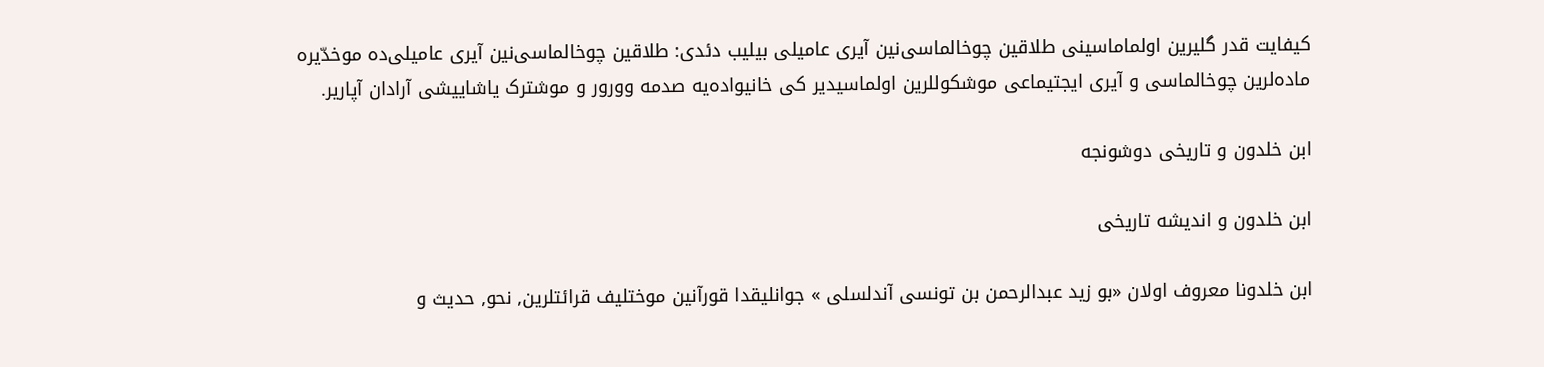کیفایت قدر گلیرین اولماماسینی طلاقین چوخالماسی‌نین آیری عامیلی بیلیب دئدی: طلاقین چوخالماسی‌نین آیری عامیلی‌ده موخدّیره ماده‌لرین چوخالماسی و آیری ایجتیماعی موشکوللرین اولماسیدیر کی خانیواده‌یه صدمه وورور و موشترک یاشاییشی آرادان آپاریر.

ابن خلدون و تاریخی دوشونجه

ابن خلدون و اندیشه تاریخی

ابن خلدونا معروف اولان «بو زید عبدالرحمن بن تونسی آندلسلی » جوانلیقدا قورآنین موختلیف قرائتلرین, نحو, حدیث و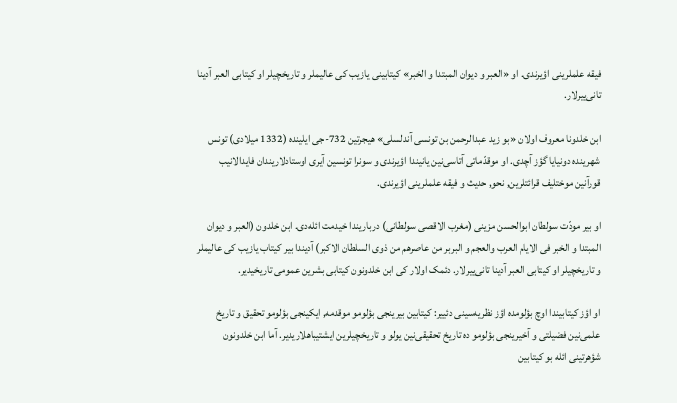فیقه علملرینی اؤیرندی. او «العبر و دیوان المبتدا و الخبر» کیتابینی یازیب کی عالیملر و تاریخچیلر او کیتابی العبر آدینا تانی‌ییرلار.

ابن خلدونا معروف اولان «بو زید عبدالرحمن بن تونسی آندلسلی» هیجرتین 732-جی ایلینده (1332 میلادی) تونس شهرینده دونیایا گؤز آچدی. او موقدّماتی آتاسی‌نین یانیندا اؤیرندی و سونرا تونسین آیری اوستادلاریندان فایدالانیب قورآنین موختلیف قرائتلرین, نحو, حدیث و فیقه علملرینی اؤیرندی.

او بیر مودّت‌ سولطان ابوالحسن مزینی (مغرب الاقصی سولطانی) درباریندا خیدمت ائله‌دی. ابن خلدون (العبر و دیوان المبتدا و الخبر فی الایام العرب والعجم و البربر من عاصرهم من ذوی السلطان الاکبر) آدیندا بیر کیتاب یازیب کی عالیملر و تاریخچیلر او کیتابی العبر آدینا تانی‌ییرلار. دئمک اولار کی ابن خلدونون کیتابی بشرین عمومی تاریخیدیر.

او اؤز کیتابیندا اوچ بؤلومده اؤز نظریه‌سینی دئییر: کیتابین بیرینجی بؤلومو موقدمه‌, ایکینجی بؤلومو تحقیق و تاریخ علمی‌نین فضیلتی و آخیرینجی بؤلومو‌ ده تاریخ تحقیقی‌نین یولو و تاریخچیلرین ایشتیباهلاریدیر. آما ابن خلدونون شؤهرتینی ائله بو کیتابین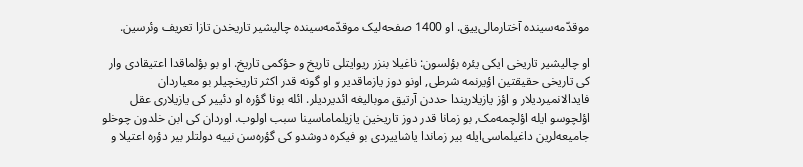موقدّمه‌سینده آختارمالی‌ییق. او 1400 صفحه‌لیک موقدّمه‌سینده چالیشیر تاریخدن تازا تعریف وئرسین.

او چالیشیر تاریخی ایکی یئره بؤلسون: ناغیلا بنزر ریوایتلی تاریخ و حؤکمی تاریخ. او بو بؤلماقدا اعتیقادی وار کی تاریخی حقیقتین اؤیرنمه شرطی, اونو دوز یازماقدیر و او گونه‌ قدر اکثر تاریخچیلر بو معیاردان فایدالانمیردیلار و اؤز یازیلاریندا حددن آرتیق موبالیغه ائدیردیلر. ائله بونا گؤره او دئییر کی یازیلاری عقل اؤلچوسو ایله اؤلچمه‌مک, بو زمانا قدر دوز تاریخین یازیلماماسینا سبب اولوب. اوردان کی ابن خلدون چوخلو جامیعه‌لرین داغیلماسی‌ایله بیر زماندا یاشاییردی بو فیکره دوشدو کی گؤره‌سن نییه دولتلر بیر دؤره اعتیلا و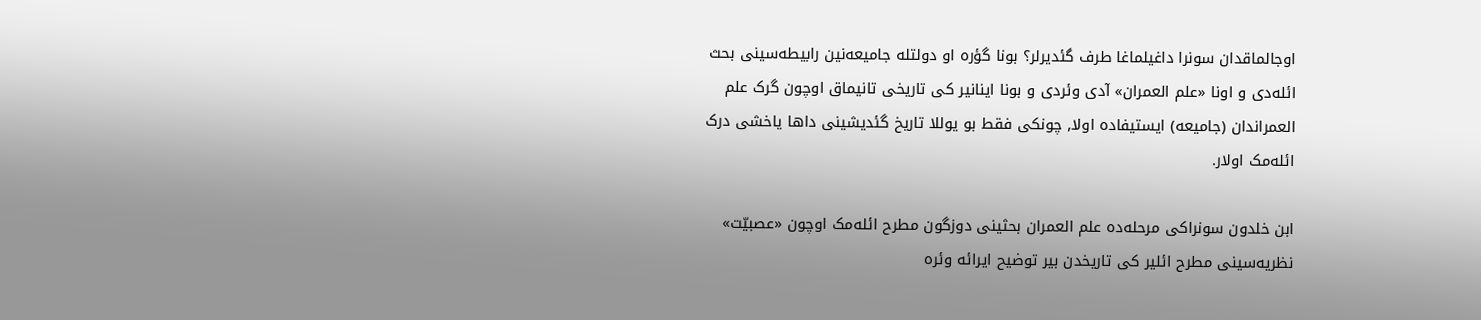اوجالماقدان سونرا داغیلماغا طرف گئدیرلر؟ بونا گؤره او دولتله جامیعه‌نین رابیطه‌سینی بحث ائله‌دی و اونا «علم العمران» آدی وئردی و بونا اینانیر کی تاریخی تانیماق اوچون گرک علم العمراندان (جامیعه) ایستیفاده اولا, چونکی فقط بو یوللا تاریخ گئدیشینی داها یاخشی درک ائله‌مک اولار.

ابن خلدون سونراکی مرحله‌ده علم العمران بحثینی دوزگون مطرح ائله‌مک اوچون «عصبیّت» نظریه‌سینی مطرح ائلیر کی تاریخدن بیر توضیح ایرائه وئره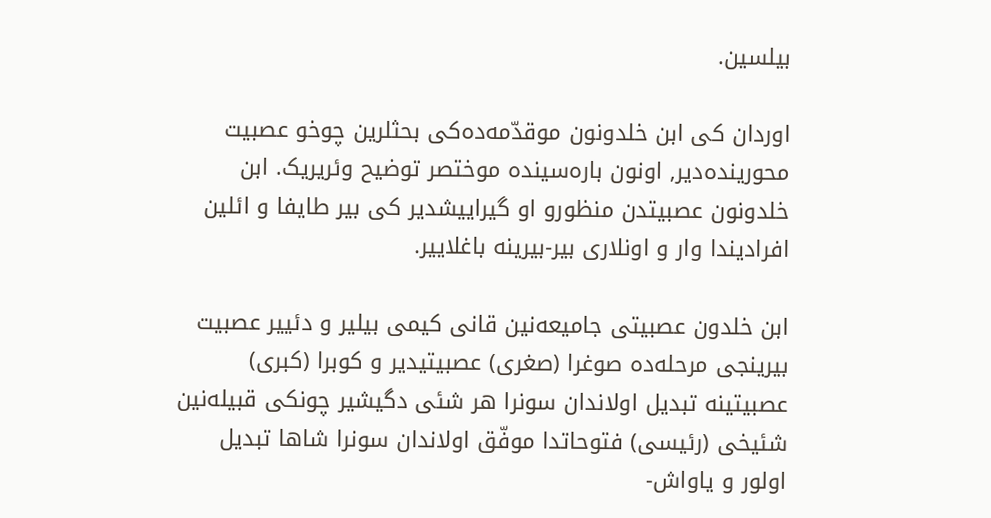بیلسین.

اوردان کی ابن خلدونون موقدّمه‌ده‌کی بحثلرین چوخو عصبیت محورینده‌دیر, اونون باره‌سینده موختصر توضیح وئریریک. ابن خلدونون عصبیتدن منظورو او گیراییشدیر کی بیر طایفا و ائلین افرادیندا وار و اونلاری بیر-بیرینه باغلاییر.

ابن خلدون عصبیتی جامیعه‌نین قانی کیمی بیلیر و دئییر عصبیت بیرینجی مرحله‌ده صوغرا (صغری) عصبیتیدیر و کوبرا (کبری) عصبیتینه تبدیل اولاندان سونرا هر شئی دگیشیر چونکی قبیله‌نین شئیخی (رئیسی) فتوحاتدا موفّق اولاندان سونرا شاها تبدیل اولور و یاواش-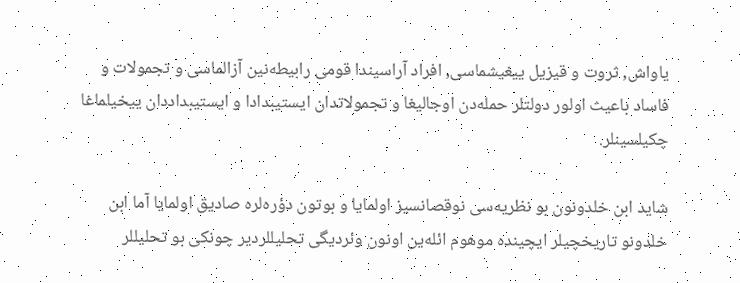یاواش, ثروت و قیزیل ییغیشماسی, افراد آراسیندا قومی رابیطه‌نین آزالماسی و تجمولات و فاساد باعیث اولور دولتلر حمله‌دن اوجالیغا و تجمولاتدان ایستیبدادا و ایستیبداددان ییخیلماغا چکیلسینلر.

شاید ابن خلدونون بو نظریه‌سی نوقصانسیز اولمایا و بوتون دؤره‌لره صادیق اولمایا آما ابن خلدونو تاریخچیلر ایچینده موهوم ائله‌ین اونون وئردیگی تحلیللردیر چونکی بو تحلیللر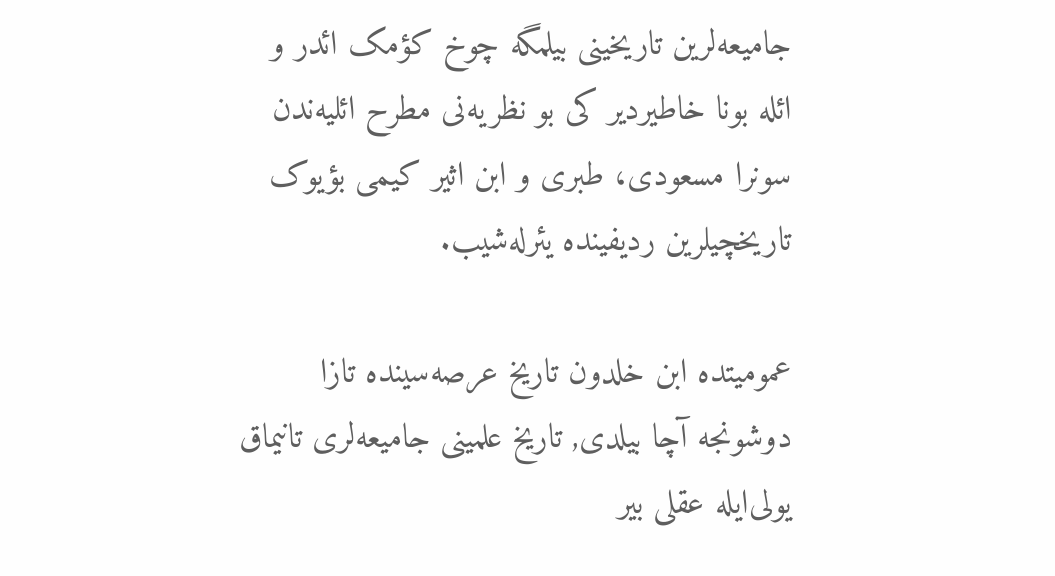جامیعه‌لرین تاریخینی بیلمگه چوخ کؤمک ائدر و ائله بونا خاطیردیر کی بو نظریه‌نی مطرح ائلیه‌ندن سونرا مسعودی، طبری و ابن اثیر کیمی بؤیوک تاریخچیلرین ردیفینده یئرله‌شیب.

عمومیتده ابن خلدون تاریخ عرصه‌سینده تازا دوشونجه آچا بیلدی, تاریخ علمینی جامیعه‌لری تانیماق یولی‌ایله عقلی بیر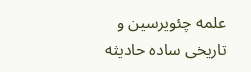علمه چئویرسین و تاریخی ساده حادیثه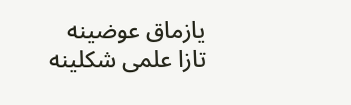یازماق عوضینه تازا علمی شکلینه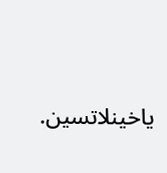یاخینلاتسین.